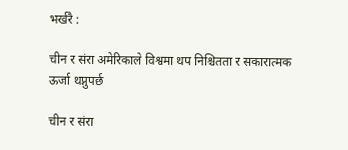भर्खरै :

चीन र संरा अमेरिकाले विश्वमा थप निश्चितता र सकारात्मक ऊर्जा थप्नुपर्छ

चीन र संरा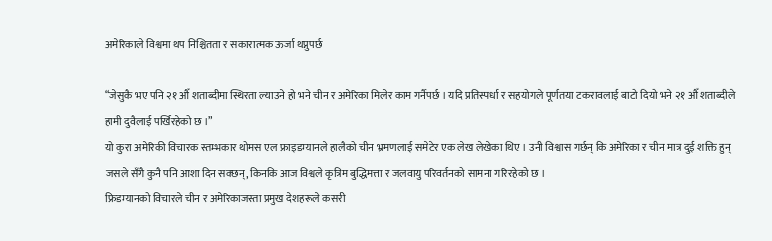अमेरिकाले विश्वमा थप निश्चितता र सकारात्मक ऊर्जा थप्नुपर्छ

“जेसुकै भए पनि २१ औँ शताब्दीमा स्थिरता ल्याउने हो भने चीन र अमेरिका मिलेर काम गर्नैपर्छ । यदि प्रतिस्पर्धा र सहयोगले पूर्णतया टकरावलाई बाटो दियो भने २१ औँ शताब्दीले हामी दुवैलाई पर्खिरहेको छ ।”
यो कुरा अमेरिकी विचारक स्तम्भकार थोमस एल फ्राइडम्यानले हालैको चीन भ्रमणलाई समेटेर एक लेख लेखेका थिए । उनी विश्वास गर्छन् कि अमेरिका र चीन मात्र दुई शक्ति हुन् जसले सँगै कुनै पनि आशा दिन सक्छन्, किनकि आज विश्वले कृत्रिम बुद्धिमत्ता र जलवायु परिवर्तनको सामना गरिरहेको छ ।
फ्रिडम्यानको विचारले चीन र अमेरिकाजस्ता प्रमुख देशहरूले कसरी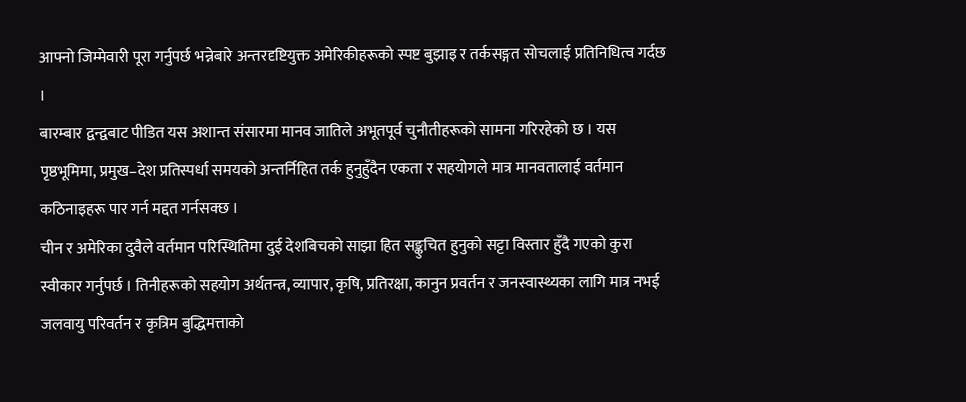आफ्नो जिम्मेवारी पूरा गर्नुपर्छ भन्नेबारे अन्तरदृष्टियुक्त अमेरिकीहरूको स्पष्ट बुझाइ र तर्कसङ्गत सोचलाई प्रतिनिधित्व गर्दछ ।
बारम्बार द्वन्द्वबाट पीडित यस अशान्त संसारमा मानव जातिले अभूतपूर्व चुनौतीहरूको सामना गरिरहेको छ । यस पृष्ठभूमिमा, प्रमुख–देश प्रतिस्पर्धा समयको अन्तर्निहित तर्क हुनुहुँदैन एकता र सहयोगले मात्र मानवतालाई वर्तमान कठिनाइहरू पार गर्न मद्दत गर्नसक्छ ।
चीन र अमेरिका दुवैले वर्तमान परिस्थितिमा दुई देशबिचको साझा हित सङ्कुचित हुनुको सट्टा विस्तार हुँदै गएको कुरा स्वीकार गर्नुपर्छ । तिनीहरूको सहयोग अर्थतन्त्र, व्यापार, कृषि, प्रतिरक्षा, कानुन प्रवर्तन र जनस्वास्थ्यका लागि मात्र नभई जलवायु परिवर्तन र कृत्रिम बुद्धिमत्ताको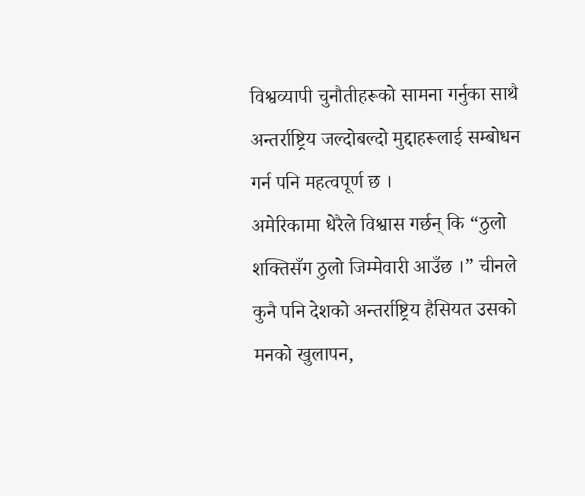विश्वव्यापी चुनौतीहरूको सामना गर्नुका साथै अन्तर्राष्ट्रिय जल्दोबल्दो मुद्दाहरूलाई सम्बोधन गर्न पनि महत्वपूर्ण छ ।
अमेरिकामा धेरैले विश्वास गर्छन् कि “ठुलो शक्तिसँग ठुलो जिम्मेवारी आउँछ ।” चीनले कुनै पनि देशको अन्तर्राष्ट्रिय हैसियत उसको मनको खुलापन,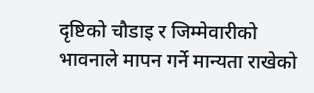दृष्टिको चौडाइ र जिम्मेवारीको भावनाले मापन गर्ने मान्यता राखेको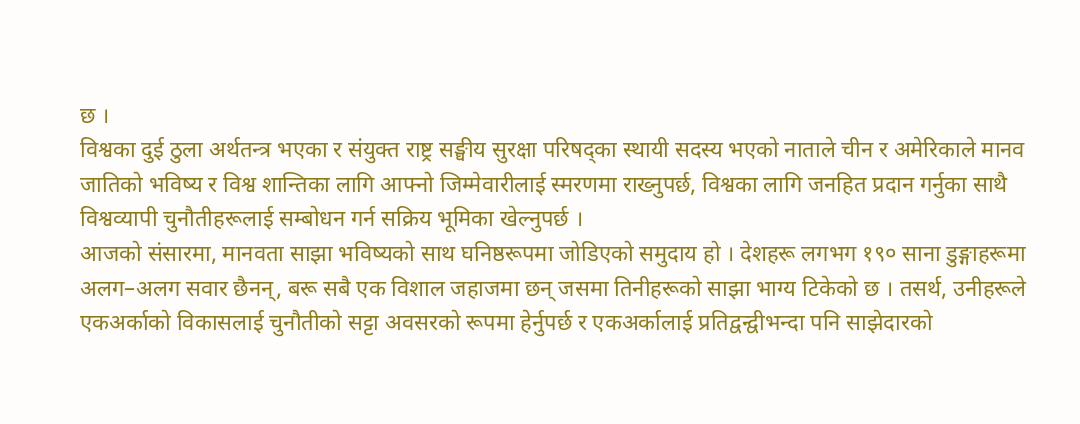छ ।
विश्वका दुई ठुला अर्थतन्त्र भएका र संयुक्त राष्ट्र सङ्घीय सुरक्षा परिषद्का स्थायी सदस्य भएको नाताले चीन र अमेरिकाले मानव जातिको भविष्य र विश्व शान्तिका लागि आफ्नो जिम्मेवारीलाई स्मरणमा राख्नुपर्छ, विश्वका लागि जनहित प्रदान गर्नुका साथै विश्वव्यापी चुनौतीहरूलाई सम्बोधन गर्न सक्रिय भूमिका खेल्नुपर्छ ।
आजको संसारमा, मानवता साझा भविष्यको साथ घनिष्ठरूपमा जोडिएको समुदाय हो । देशहरू लगभग १९० साना डुङ्गाहरूमा अलग–अलग सवार छैनन्, बरू सबै एक विशाल जहाजमा छन् जसमा तिनीहरूको साझा भाग्य टिकेको छ । तसर्थ, उनीहरूले एकअर्काको विकासलाई चुनौतीको सट्टा अवसरको रूपमा हेर्नुपर्छ र एकअर्कालाई प्रतिद्वन्द्वीभन्दा पनि साझेदारको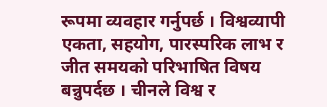रूपमा व्यवहार गर्नुपर्छ । विश्वव्यापी एकता, सहयोग, पारस्परिक लाभ र जीत समयको परिभाषित विषय बन्नुपर्दछ । चीनले विश्व र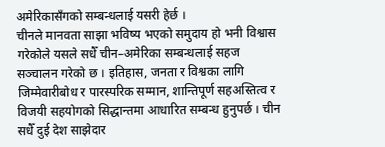अमेरिकासँगको सम्बन्धलाई यसरी हेर्छ ।
चीनले मानवता साझा भविष्य भएको समुदाय हो भनी विश्वास गरेकोले यसले सधैँ चीन–अमेरिका सम्बन्धलाई सहज सञ्चालन गरेको छ । इतिहास, जनता र विश्वका लागि जिम्मेवारीबोध र पारस्परिक सम्मान, शान्तिपूर्ण सहअस्तित्व र विजयी सहयोगको सिद्धान्तमा आधारित सम्बन्ध हुनुपर्छ । चीन सधैँ दुई देश साझेदार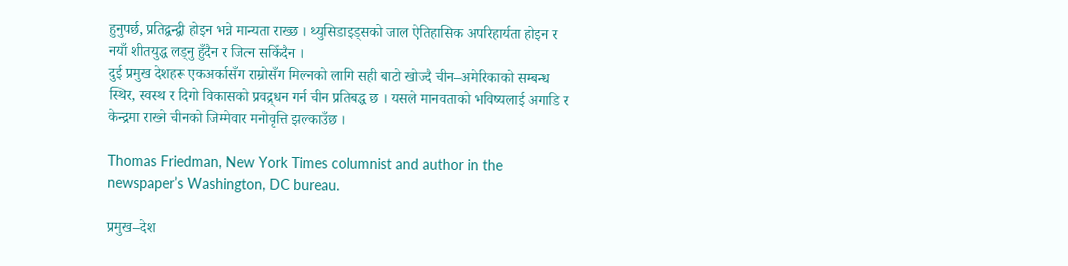हुनुपर्छ, प्रतिद्वन्द्वी होइन भन्ने मान्यता राख्छ । थ्युसिडाइड्सको जाल ऐतिहासिक अपरिहार्यता होइन र नयाँ शीतयुद्ध लड्नु हुँदैन र जित्न सकिँदैन ।
दुई प्रमुख देशहरू एकअर्कासँग राम्रोसँग मिल्नको लागि सही बाटो खोज्दै चीन–अमेरिकाको सम्बन्ध स्थिर, स्वस्थ र दिगो विकासको प्रवद्र्धन गर्न चीन प्रतिबद्ध छ । यसले मानवताको भविष्यलाई अगाडि र केन्द्रमा राख्ने चीनको जिम्मेवार मनोवृत्ति झल्काउँछ ।

Thomas Friedman, New York Times columnist and author in the newspaper’s Washington, DC bureau.

प्रमुख–देश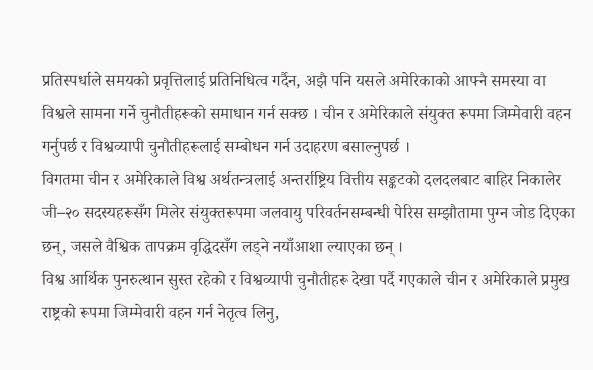प्रतिस्पर्धाले समयको प्रवृत्तिलाई प्रतिनिधित्व गर्दैन, अझै पनि यसले अमेरिकाको आफ्नै समस्या वा विश्वले सामना गर्ने चुनौतीहरूको समाधान गर्न सक्छ । चीन र अमेरिकाले संयुक्त रूपमा जिम्मेवारी वहन गर्नुपर्छ र विश्वव्यापी चुनौतीहरूलाई सम्बोधन गर्न उदाहरण बसाल्नुपर्छ ।
विगतमा चीन र अमेरिकाले विश्व अर्थतन्त्रलाई अन्तर्राष्ट्रिय वित्तीय सङ्कटको दलदलबाट बाहिर निकालेर जी–२० सदस्यहरूसँग मिलेर संयुक्तरूपमा जलवायु परिवर्तनसम्बन्धी पेरिस सम्झौतामा पुग्न जोड दिएका छन्, जसले वैश्विक तापक्रम वृद्धिदसँग लड्ने नयाँआशा ल्याएका छन् ।
विश्व आर्थिक पुनरुत्थान सुस्त रहेको र विश्वव्यापी चुनौतीहरू देखा पर्दै गएकाले चीन र अमेरिकाले प्रमुख राष्ट्रको रूपमा जिम्मेवारी वहन गर्न नेतृत्व लिनु,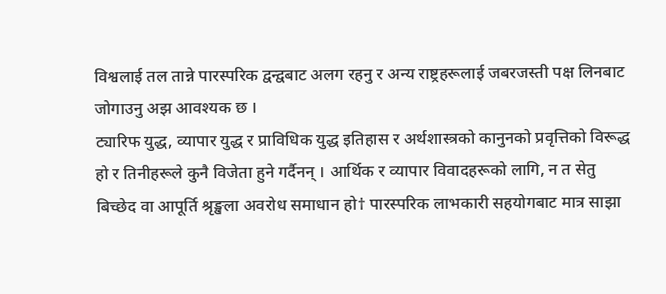विश्वलाई तल तान्ने पारस्परिक द्वन्द्वबाट अलग रहनु र अन्य राष्ट्रहरूलाई जबरजस्ती पक्ष लिनबाट जोगाउनु अझ आवश्यक छ ।
ट्यारिफ युद्ध, व्यापार युद्ध र प्राविधिक युद्ध इतिहास र अर्थशास्त्रको कानुनको प्रवृत्तिको विरूद्ध हो र तिनीहरूले कुनै विजेता हुने गर्दैनन् । आर्थिक र व्यापार विवादहरूको लागि, न त सेतु बिच्छेद वा आपूर्ति श्रृङ्खला अवरोध समाधान हो† पारस्परिक लाभकारी सहयोगबाट मात्र साझा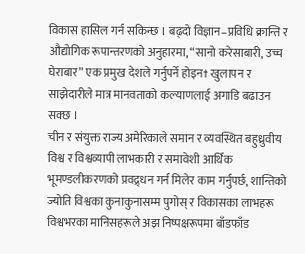विकास हासिल गर्न सकिन्छ । बढ्दो विज्ञान–प्रविधि क्रान्ति र औद्योगिक रूपान्तरणको अनुहारमा, “सानो करेसाबारी, उच्च घेराबार” एक प्रमुख देशले गर्नुपर्ने होइन† खुलापन र साझेदारीले मात्र मानवताको कल्याणलाई अगाडि बढाउन सक्छ ।
चीन र संयुक्त राज्य अमेरिकाले समान र व्यवस्थित बहुध्रुवीय विश्व र विश्वव्यापी लाभकारी र समावेशी आर्थिक भूमण्डलीकरणको प्रवद्र्धन गर्न मिलेर काम गर्नुपर्छ, शान्तिको ज्योति विश्वका कुनाकुनासम्म पुगोस् र विकासका लाभहरू विश्वभरका मानिसहरूले अझ निष्पक्षरूपमा बाँडफाँड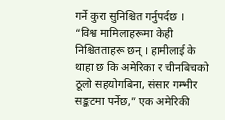गर्ने कुरा सुनिश्चित गर्नुपर्दछ ।
“विश्व मामिलाहरूमा केही निश्चितताहरू छन् । हामीलाई के थाहा छ कि अमेरिका र चीनबिचको ठूलो सहयोगबिना, संसार गम्भीर सङ्कटमा पर्नेछ,” एक अमेरिकी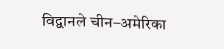विद्वानले चीन–अमेरिका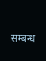सम्बन्ध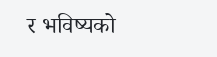र भविष्यको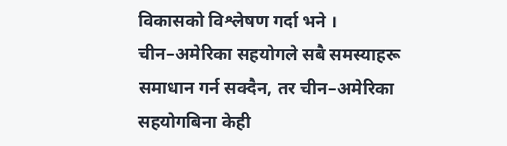विकासको विश्लेषण गर्दा भने ।
चीन–अमेरिका सहयोगले सबै समस्याहरू समाधान गर्न सक्दैन, तर चीन–अमेरिका सहयोगबिना केही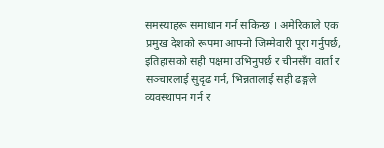समस्याहरू समाधान गर्न सकिन्छ । अमेरिकाले एक प्रमुख देशको रूपमा आफ्नो जिम्मेवारी पूरा गर्नुपर्छ, इतिहासको सही पक्षमा उभिनुपर्छ र चीनसँग वार्ता र सञ्चारलाई सुदृढ गर्न, भिन्नतालाई सही ढङ्गले व्यवस्थापन गर्न र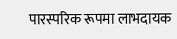पारस्परिक रूपमा लाभदायक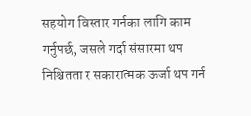सहयोग विस्तार गर्नका लागि काम गर्नुपर्छ, जसले गर्दा संसारमा थप निश्चितता र सकारात्मक ऊर्जा थप गर्न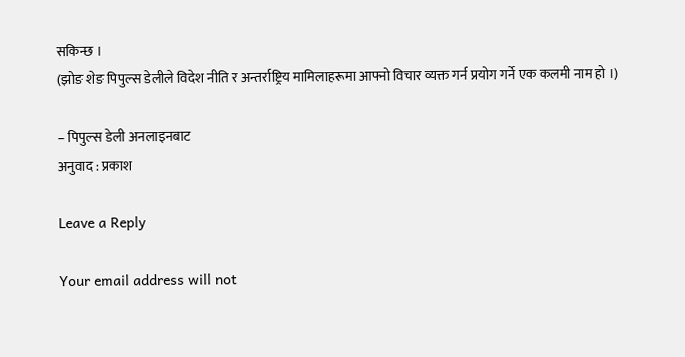सकिन्छ ।
(झोङ शेङ पिपुल्स डेलीले विदेश नीति र अन्तर्राष्ट्रिय मामिलाहरूमा आफ्नो विचार व्यक्त गर्न प्रयोग गर्ने एक कलमी नाम हो ।)

– पिपुल्स डेली अनलाइनबाट
अनुवाद : प्रकाश

Leave a Reply

Your email address will not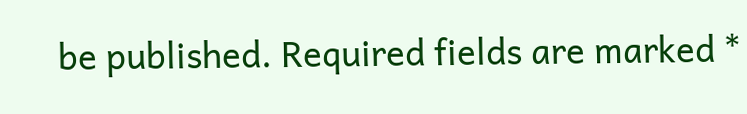be published. Required fields are marked *